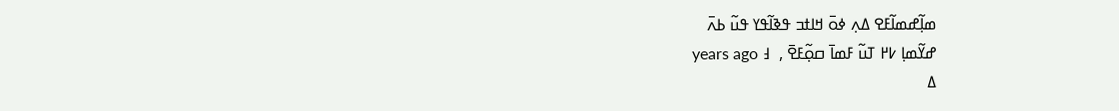ߘߊ߲߬ߝߘߊ߬ߓߐ ߡߍ߲ ߦߋ߫ ߞߊߙߏ ߟߢߊ߬ߟߌ ߟߎ߬ ߕߍ߫
ߝߌ߬ߘߊ߲ ߇߂ ߠߎ߬ ߓߘߊ߫ ߛߋ߲߬ߓߐ߫ ,  ߃ years ago
ߡ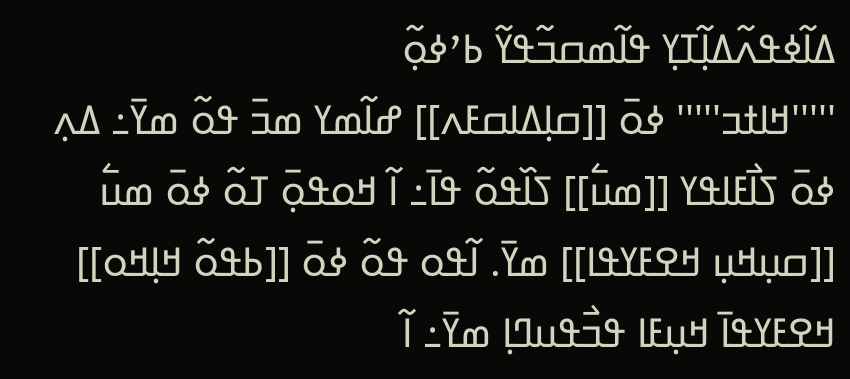ߡߊ߬ߦߟߍ߬ߡߊ߲߬ߠߌ߲ ߟߊ߬ߘߛߏ߬ߟߌ߬ ߕߴߦߋ߲߬
'''''ߞߊߙߏ''''' ߦߋ߫ [[ߛߊ߲ߡߊߛߓߍ]] ߝߊ߬ߘߌ ߘߏ߫ ߟߋ߬ ߘߌ߫߸ ߡߍ߲ ߦߋ߫ ߖߊ߯ߓߊߟߌ [[ߘߎ߱]] ߖߊ߰ߟߋ߬ ߟߊ߫߸ ߊ߬ ߞߋߟߋ߲߫ ߠߋ߬ ߦߋ߫ ߘߎ߱ [[ߛߎ߲ߞߎ߲ ߞߐߓߌߟߊ]] ߘߌ߫. ߊ߬ߟߋ ߟߋ߬ ߦߋ߫ [[ߕߟߋ߬ ߞߊ߲ߞߋ]] ߞߐߓߌߟߊ߫ ߞߎ߲ߓߊ ߟߏ߯ߟߎߣߊ߲ ߘߌ߫߸ ߊ߬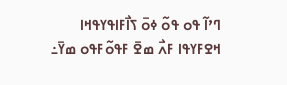ߣߴߊ߬ ߟߋ ߟߋ߬ ߦߋ߫ ߖߊ߯ߓߊߟߌߟߞߊ ߞߐߓߌߟߊ ߓߍ߯ ߘߐ߫ ߓߟߋ߬ߓߟߋ ߘߌ߫߸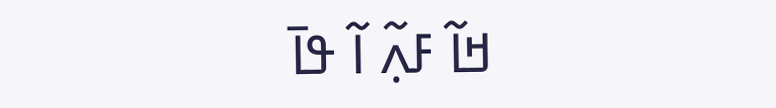ߞߊ߬ ߓߍ߲߬ ߊ߬ ߟߊ߫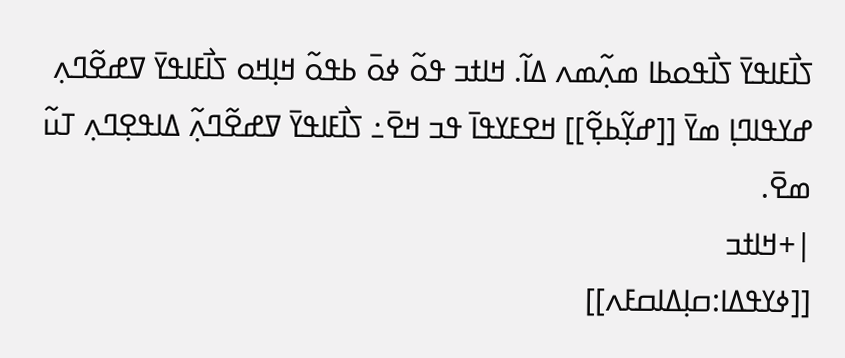ߖߊ߯ߓߊߟߌ߫ ߖߊ߯ߟߋߕߊ ߘߍ߲߬ߘߍ ߡߊ߬. ߞߊߙߏ ߟߋ߬ ߦߋ߫ ߕߟߋ߬ ߞߊ߲ߞߋ ߖߊ߯ߓߊߟߌ߫ ߜߝߐ߬ߣߍ߲ ߝߌߟߊߣߊ߲ ߘߌ߫ [[ߝߌ߲߬ߕߐ߲߬]] ߞߐߓߌߟߊ߫ ߟߏ ߞߐ߫߸ ߖߊ߯ߓߊߟߌ߫ ߜߝߐ߬ߣߍ߲߬ ߡߊߟߐ߲ߣߍ߲ ߠߎ߬ ߘߐ߫.
|+ߞߊߙߏ
[[ߦߌߟߡߊ:ߛߊ߲ߡߊߛߓߍ]]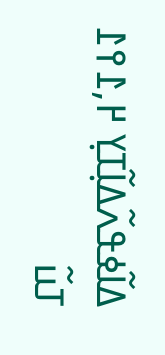ߡߊ߬ߦߟߍ߬ߡߊ߲߬ߠߌ߲ ߂,߁߉߁
ߠߎ߬